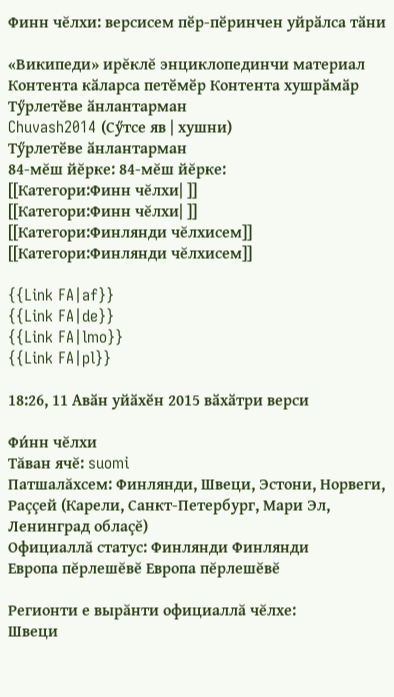Финн чĕлхи: версисем пӗр-пӗринчен уйрӑлса тӑни

«Википеди» ирĕклĕ энциклопединчи материал
Контента кӑларса петӗмӗр Контента хушрӑмӑр
Тӳрлетӗве ӑнлантарман
Chuvash2014 (Сӳтсе яв | хушни)
Тӳрлетӗве ӑнлантарман
84-мĕш йĕрке: 84-мĕш йĕрке:
[[Категори:Финн чĕлхи| ]]
[[Категори:Финн чĕлхи| ]]
[[Категори:Финлянди чĕлхисем]]
[[Категори:Финлянди чĕлхисем]]

{{Link FA|af}}
{{Link FA|de}}
{{Link FA|lmo}}
{{Link FA|pl}}

18:26, 11 Авӑн уйӑхӗн 2015 вӑхӑтри верси

Фи́нн чĕлхи
Тăван ячĕ: suomi
Патшалăхсем: Финлянди, Швеци, Эстони, Норвеги, Раççей (Карели, Санкт-Петербург, Мари Эл, Ленинград облаçĕ)
Официаллă статус: Финлянди Финлянди
Европа пĕрлешĕвĕ Европа пĕрлешĕвĕ

Регионти е вырăнти официаллă чĕлхе:
Швеци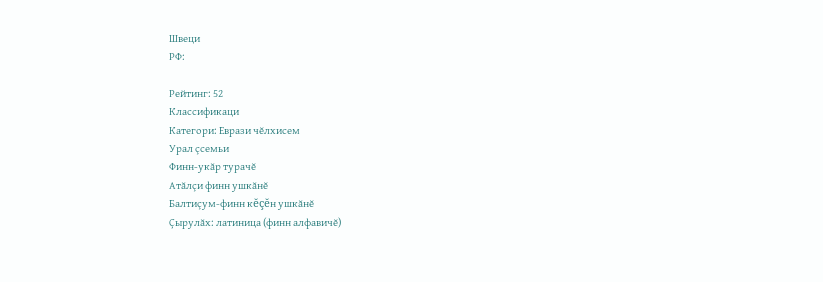Швеци
РФ:

Рейтинг: 52
Классификаци
Категори: Еврази чĕлхисем
Урал çсемьи
Финн-укăр турачĕ
Атăлçи финн ушкăнĕ
Балтиçум-финн кĕçĕн ушкăнĕ
Çырулăх: латиница (финн алфавичĕ)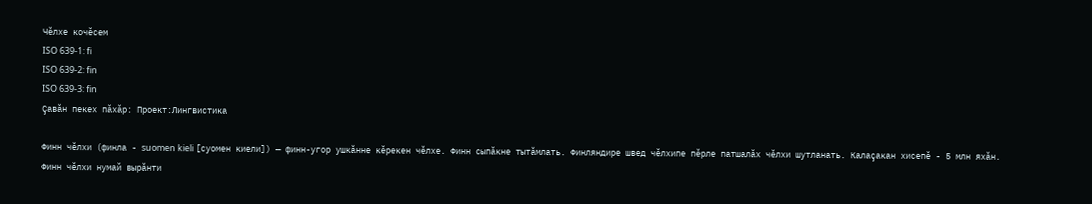Чĕлхе кочĕсем
ISO 639-1: fi
ISO 639-2: fin
ISO 639-3: fin
Çавăн пекех пăхăр: Проект:Лингвистика

Финн чĕлхи (финла - suomen kieli [суомен киели]) — финн-угор ушкăнне кĕрекен чĕлхе. Финн сыпăкне тытăмлать. Финляндире швед чĕлхипе пĕрле патшалăх чĕлхи шутланать. Калаçакан хисепĕ - 5 млн яхăн. Финн чĕлхи нумай вырăнти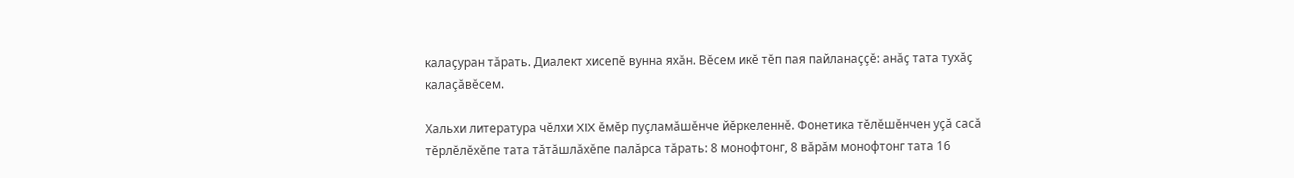калаçуран тăрать. Диалект хисепĕ вунна яхăн. Вĕсем икĕ тĕп пая пайланаççĕ: анăç тата тухăç калаçăвĕсем.

Хальхи литература чĕлхи XIX ĕмĕр пуçламăшĕнче йĕркеленнĕ. Фонетика тĕлĕшĕнчен уçă сасă тĕрлĕлĕхĕпе тата тăтăшлăхĕпе палăрса тăрать: 8 монофтонг, 8 вăрăм монофтонг тата 16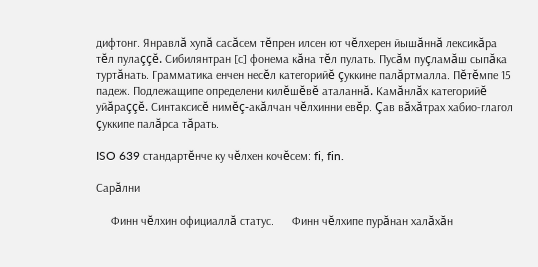дифтонг. Янравлă хупă сасăсем тĕпрен илсен ют чĕлхерен йышăннă лексикăра тĕл пулаççĕ. Сибилянтран [с] фонема кăна тĕл пулать. Пусăм пуçламăш сыпăка туртăнать. Грамматика енчен несĕл категорийĕ çуккине палăртмалла. Пĕтĕмпе 15 падеж. Подлежащипе определени килĕшĕвĕ аталаннă. Камăнлăх категорийĕ уйăраççĕ. Синтаксисĕ нимĕç-акăлчан чĕлхинни евĕр. Çав вăхăтрах хабио-глагол çуккипе палăрса тăрать.

ISO 639 стандартĕнче ку чĕлхен кочĕсем: fi, fin.

Сарăлни

     Финн чĕлхин официаллă статус.      Финн чĕлхипе пурăнан халăхăн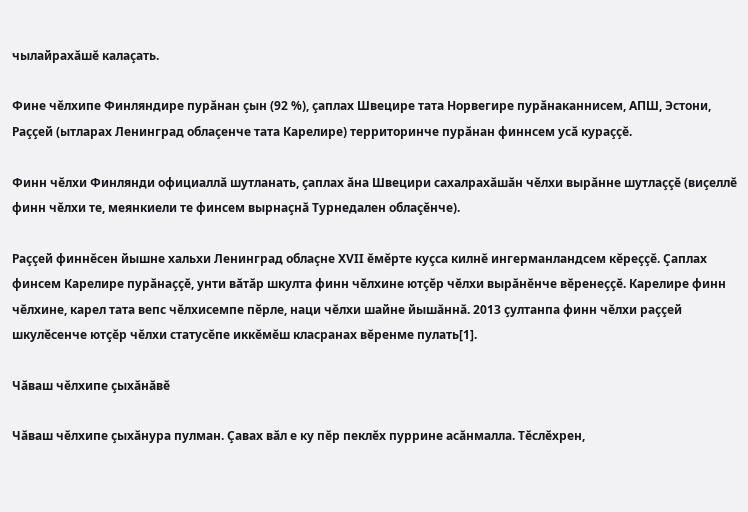чылайрахăшĕ калаçать.

Фине чĕлхипе Финляндире пурăнан çын (92 %), çаплах Швецире тата Норвегире пурăнаканнисем, АПШ, Эстони, Раççей (ытларах Ленинград облаçенче тата Карелире) территоринче пурăнан финнсем усă кураççĕ.

Финн чĕлхи Финлянди официаллă шутланать, çаплах ăна Швецири сахалрахăшăн чĕлхи вырăнне шутлаççĕ (виçеллĕ финн чĕлхи те, меянкиели те финсем вырнаçнă Турнедален облаçĕнче).

Раççей финнĕсен йышне хальхи Ленинград облаçне XVII ĕмĕрте куçса килнĕ ингерманландсем кĕреççĕ. Çаплах финсем Карелире пурăнаççĕ, унти вăтăр шкулта финн чĕлхине ютçĕр чĕлхи вырăнĕнче вĕренеççĕ. Карелире финн чĕлхине, карел тата вепс чĕлхисемпе пĕрле, наци чĕлхи шайне йышăннă. 2013 çултанпа финн чĕлхи раççей шкулĕсенче ютçĕр чĕлхи статусĕпе иккĕмĕш класранах вĕренме пулать[1].

Чăваш чĕлхипе çыхăнăвĕ

Чăваш чĕлхипе çыхăнура пулман. Çавах вăл е ку пĕр пеклĕх пуррине асăнмалла. Тĕслĕхрен,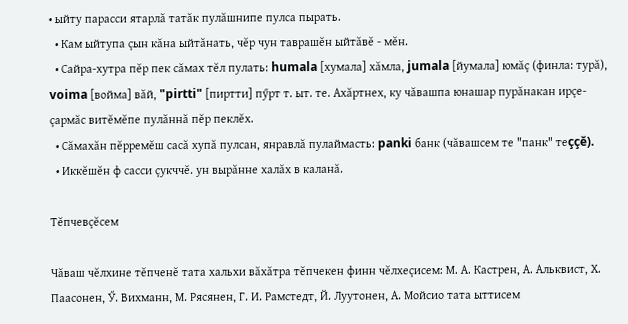• ыйту парасси ятарлă татăк пулăшнипе пулса пырать.
  • Кам ыйтупа çын кăна ыйтăнать, чĕр чун таврашĕн ыйтăвĕ - мĕн.
  • Сайра-хутра пĕр пек сăмах тĕл пулать: humala [хумала] хăмла, jumala [йумала] юмăç (финла: турă), voima [войма] вăй, "pirtti" [пиртти] пӳрт т. ыт. те. Ахăртнех, ку чăвашпа юнашар пурăнакан ирçе-çармăс витĕмĕпе пулăннă пĕр пеклĕх.
  • Сăмахăн пĕрремĕш сасă хупă пулсан, янравлă пулаймасть: panki банк (чăвашсем те "панк" теççĕ).
  • Иккĕшĕн ф сасси çукччĕ. ун вырăнне халăх в каланă.

Тĕпчевçĕсем

Чăваш чĕлхине тĕпченĕ тата хальхи вăхăтра тĕпчекен финн чĕлхеçисем: М. А. Кастрен, А. Альквист, Х. Паасонен, Ӳ. Вихманн, М. Рясянен, Г. И. Рамстедт, Й. Луутонен, А. Мойсио тата ыттисем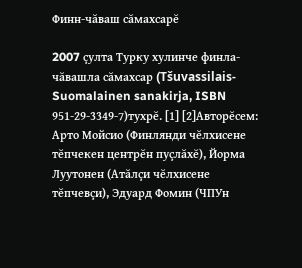Финн-чăваш сăмахсарĕ

2007 çулта Турку хулинче финла-чăвашла сăмахсар (Tšuvassilais-Suomalainen sanakirja, ISBN 951-29-3349-7)тухрĕ. [1] [2]Авторĕсем: Арто Мойсио (Финлянди чĕлхисене тĕпчекен центрĕн пуçлăхĕ), Йорма Луутонен (Атăлçи чĕлхисене тĕпчевçи), Эдуард Фомин (ЧПУн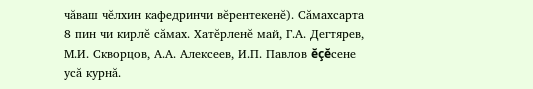чăваш чĕлхин кафедринчи вĕрентекенĕ). Сăмахсарта 8 пин чи кирлĕ сăмах. Хатĕрленĕ май, Г.А. Дегтярев, М.И. Скворцов, А.А. Алексеев, И.П. Павлов ĕçĕсене усă курнă.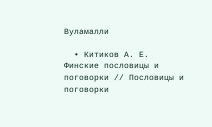Вуламалли

  • Китиков А. Е. Финские пословицы и поговорки // Пословицы и поговорки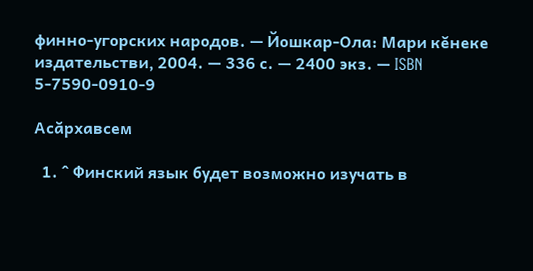финно-угорских народов. — Йошкар-Ола: Мари кĕнеке издательстви, 2004. — 336 с. — 2400 экз. — ISBN 5-7590-0910-9

Асăрхавсем

  1. ^ Финский язык будет возможно изучать в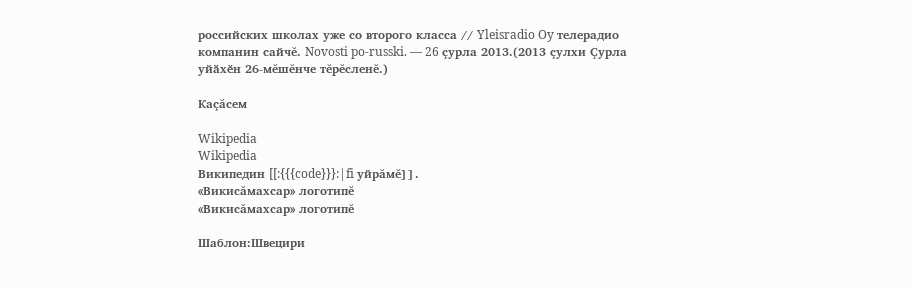российских школах уже со второго класса // Yleisradio Oy телерадио компанин сайчĕ. Novosti po-russki. — 26 çурла 2013.(2013 çулхи Ҫурла уйӑхӗн 26-мĕшĕнче тĕрĕсленĕ.)

Каçăсем

Wikipedia
Wikipedia
Википедин [[:{{{code}}}:|fi уйрăмĕ]].
«Викисăмахсар» логотипĕ
«Викисăмахсар» логотипĕ

Шаблон:Швецири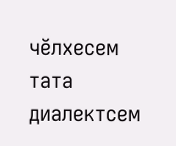чĕлхесем тата диалектсем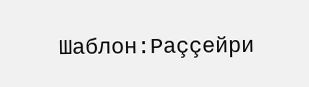Шаблон:Раççейри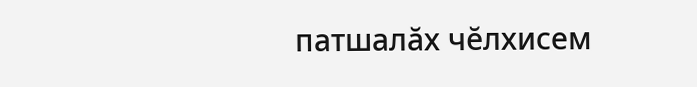патшалăх чĕлхисем